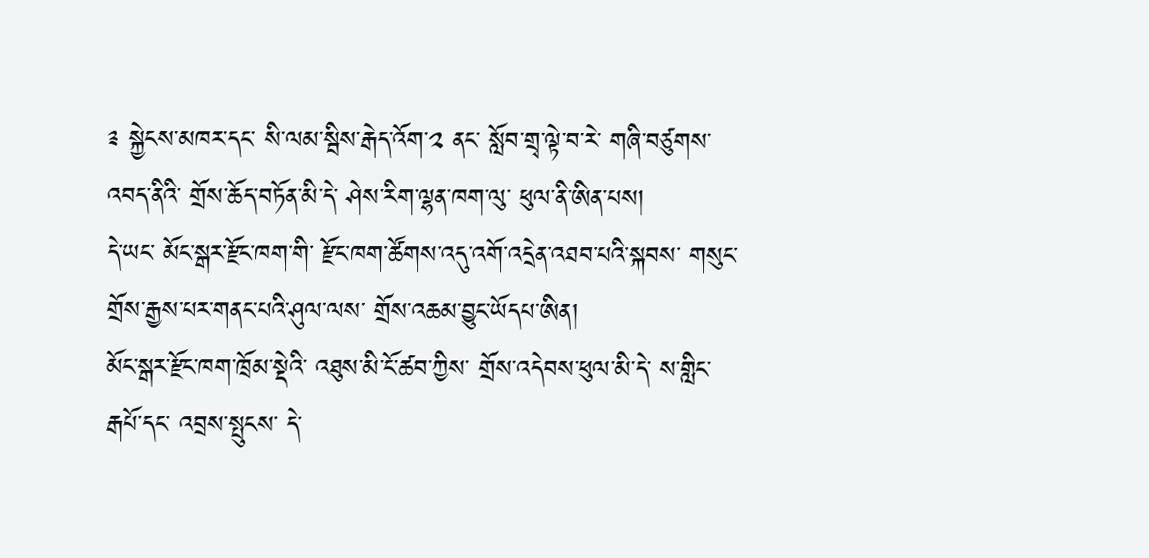༉ སྐྱེངས་མཁར་དང་ སི་ལམ་སྦིས་རྒེད་འོག་༢ ནང་ སློབ་གྲྭ་ལྟེ་བ་རེ་ གཞི་བཙུགས་འབད་ནིའི་ གྲོས་ཆོད་བཏོན་མི་དེ་ ཤེས་རིག་ལྷན་ཁག་ལུ་ ཕུལ་ནི་ཨིན་པས།
དེ་ཡང་ མོང་སྒར་རྫོང་ཁག་གི་ རྫོང་ཁག་ཚོགས་འདུ་འགོ་འདྲེན་འཐབ་པའི་སྐབས་ གསུང་གྲོས་རྒྱས་པར་གནང་པའི་ཤུལ་ལས་ གྲོས་འཆམ་བྱུང་ཡོདཔ་ཨིན།
མོང་སྒར་རྫོང་ཁག་ཁྲོམ་སྡེའི་ འཐུས་མི་ངོ་ཚབ་ཀྱིས་ གྲོས་འདེབས་ཕུལ་མི་དེ་ ས་གླིང་རྒཔོ་དང་ འབྲས་སྤུངས་ དེ་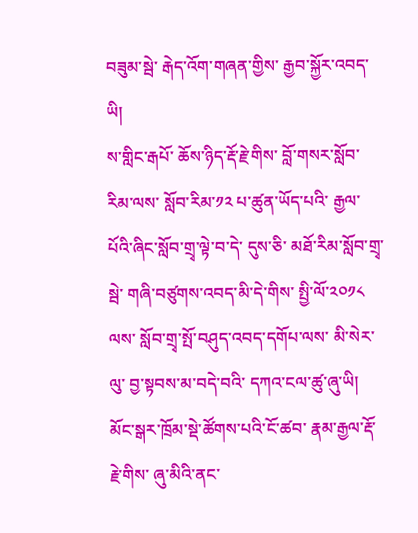བཟུམ་སྦེ་ རྒེད་འོག་གཞན་གྱིས་ རྒྱབ་སྐྱོར་འབད་ཡི།
ས་གླིང་རྒཔོ་ ཆོས་ཉིད་རྡོ་རྗེ་གིས་ བློ་གསར་སློབ་རིམ་ལས་ སློབ་རིམ་༡༢ པ་ཚུན་ཡོད་པའི་ རྒྱལ་པོའི་ཞིང་སློབ་གྲྭ་ལྟེ་བ་དེ་ དུས་ཅི་ མཐོ་རིམ་སློབ་གྲྭ་སྦེ་ གཞི་བཙུགས་འབད་མི་དེ་གིས་ སྤྱི་ལོ་༢༠༡༨ ལས་ སློབ་གྲྭ་སྤོ་བཤུད་འབད་དགོཔ་ལས་ མི་སེར་ལུ་ བྱ་སྟབས་མ་བདེ་བའི་ དཀའ་ངལ་ཚུ་ཞུ་ཡི།
མོང་སྒར་ཁྲོམ་སྡེ་ཚོགས་པའི་ངོ་ཚབ་ རྣམ་རྒྱལ་རྡོ་རྗེ་གིས་ ཞུ་མིའི་ནང་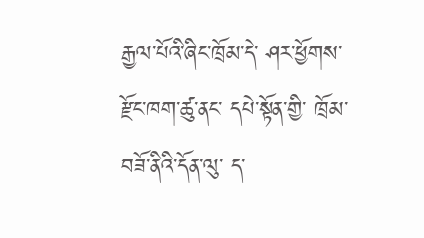རྒྱལ་པོའི་ཞིང་ཁྲོམ་དེ་ ཤར་ཕྱོགས་རྫོང་ཁག་ཚུ་ནང་ དཔེ་སྟོན་གྱི་ ཁྲོམ་བཟོ་ནིའི་དོན་ལུ་ ད་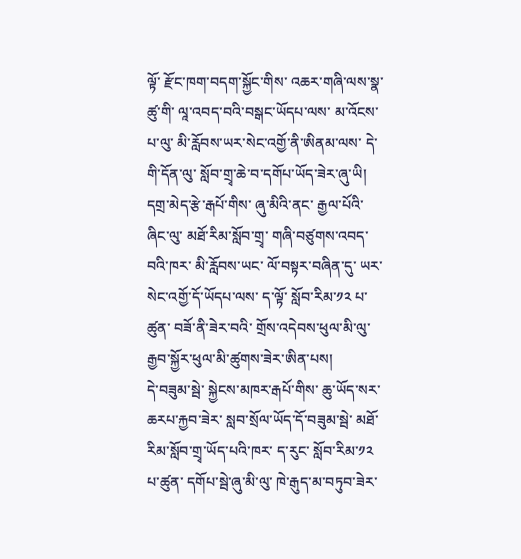ལྟོ་ རྫོང་ཁག་བདག་སྐྱོང་གིས་ འཆར་གཞི་ལས་སྣ་ཚུ་གི་ ལཱ་འབད་བའི་བསྒང་ཡོདཔ་ལས་ མ་འོངས་པ་ལུ་ མི་རློབས་ཡར་སེང་འགྱོ་ནི་ཨིནམ་ལས་ དེ་གི་དོན་ལུ་ སློབ་གྲྭ་ཆེ་བ་དགོཔ་ཡོད་ཟེར་ཞུ་ཡི།
དགྲ་མེད་རྩེ་རྒཔོ་གིས་ ཞུ་མིའི་ནང་ རྒྱལ་པོའི་ཞིང་ལུ་ མཐོ་རིམ་སློབ་གྲྭ་ གཞི་བཙུགས་འབད་བའི་ཁར་ མི་རློབས་ཡང་ ལོ་བསྟར་བཞིན་དུ་ ཡར་སེང་འགྱོ་དོ་ཡོདཔ་ལས་ ད་ལྟོ་ སློབ་རིམ་༡༢ པ་ཚུན་ བཟོ་ནི་ཟེར་བའི་ གྲོས་འདེབས་ཕུལ་མི་ལུ་ རྒྱབ་སྐྱོར་ཕུལ་མི་ཚུགས་ཟེར་ཨིན་པས།
དེ་བཟུམ་སྦེ་ སྐྱེངས་མཁར་རྒཔོ་གིས་ ཆུ་ཡོད་སར་ཆརཔ་རྐྱབ་ཟེར་ སླབ་སྲོལ་ཡོད་དོ་བཟུམ་སྦེ་ མཐོ་རིམ་སློབ་གྲྭ་ཡོད་པའི་ཁར་ ད་རུང་ སློབ་རིམ་༡༢ པ་ཚུན་ དགོཔ་སྦེ་ཞུ་མི་ལུ་ ཁེ་རྒུད་མ་བཏུབ་ཟེར་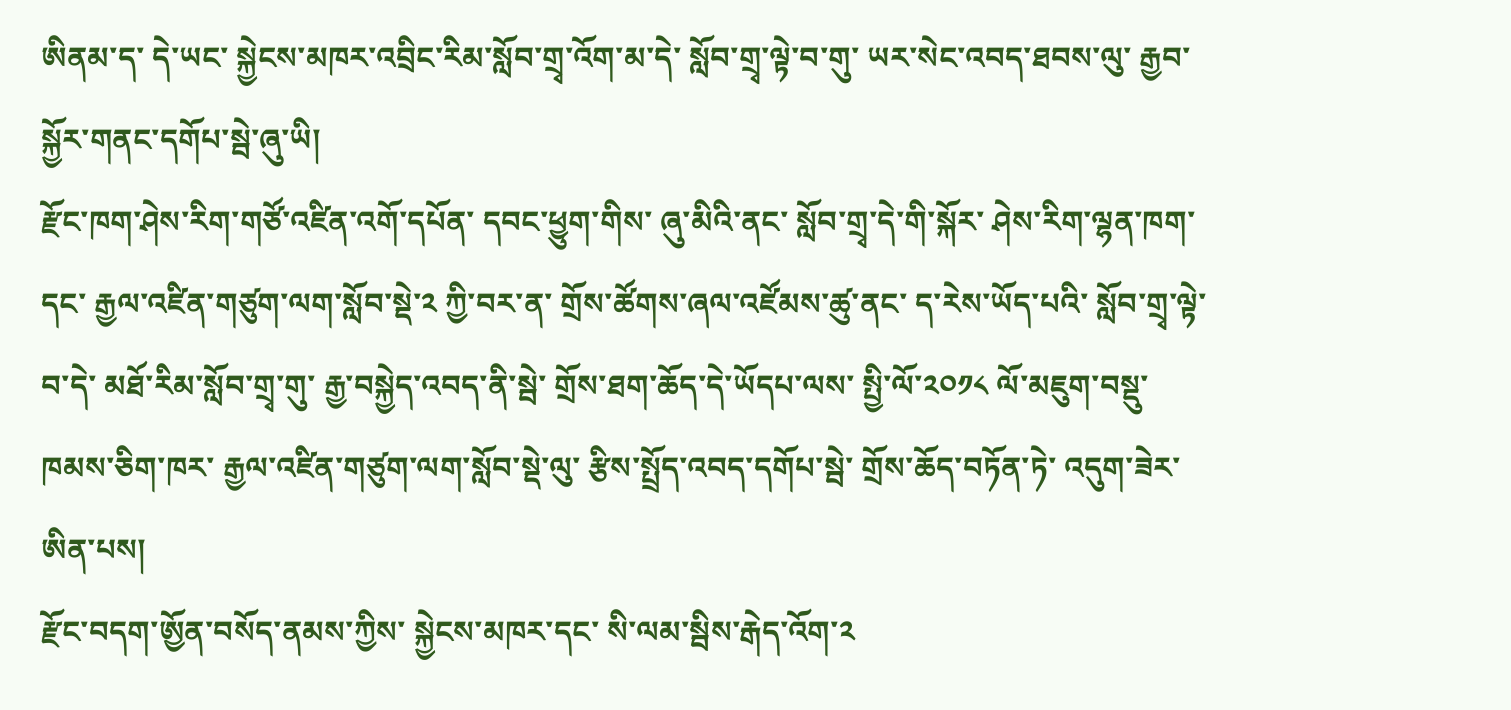ཨིནམ་ད་ དེ་ཡང་ སྐྱེངས་མཁར་འབྲིང་རིམ་སློབ་གྲྭ་འོག་མ་དེ་ སློབ་གྲྭ་ལྟེ་བ་གུ་ ཡར་སེང་འབད་ཐབས་ལུ་ རྒྱབ་སྐྱོར་གནང་དགོཔ་སྦེ་ཞུ་ཡི།
རྫོང་ཁག་ཤེས་རིག་གཙོ་འཛིན་འགོ་དཔོན་ དབང་ཕྱུག་གིས་ ཞུ་མིའི་ནང་ སློབ་གྲྭ་དེ་གི་སྐོར་ ཤེས་རིག་ལྷན་ཁག་དང་ རྒྱལ་འཛིན་གཙུག་ལག་སློབ་སྡེ་༢ ཀྱི་བར་ན་ གྲོས་ཚོགས་ཞལ་འཛོམས་ཚུ་ནང་ ད་རེས་ཡོད་པའི་ སློབ་གྲྭ་ལྟེ་བ་དེ་ མཐོ་རིམ་སློབ་གྲྭ་གུ་ རྒྱ་བསྐྱེད་འབད་ནི་སྦེ་ གྲོས་ཐག་ཆོད་དེ་ཡོདཔ་ལས་ སྤྱི་ལོ་༢༠༡༨ ལོ་མཇུག་བསྡུ་ཁམས་ཅིག་ཁར་ རྒྱལ་འཛིན་གཙུག་ལག་སློབ་སྡེ་ལུ་ རྩིས་སྤྲོད་འབད་དགོཔ་སྦེ་ གྲོས་ཆོད་བཏོན་ཏེ་ འདུག་ཟེར་ཨིན་པས།
རྫོང་བདག་ཨྱོན་བསོད་ནམས་ཀྱིས་ སྐྱེངས་མཁར་དང་ སི་ལམ་སྦིས་རྒེད་འོག་༢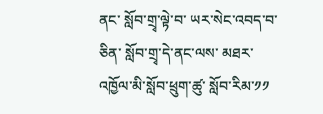ནང་ སློབ་གྲྭ་ལྟེ་བ་ ཡར་སེང་འབད་བ་ཅིན་ སློབ་གྲྭ་དེ་ནང་ལས་ མཐར་འཁྱོལ་མི་སློབ་ཕྲུག་ཚུ་ སློབ་རིམ་༡༡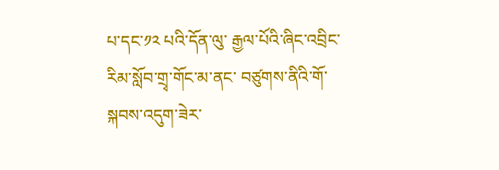པ་དང་༡༢ པའི་དོན་ལུ་ རྒྱལ་པོའི་ཞིང་འབྲིང་རིམ་སློབ་གྲྭ་གོང་མ་ནང་ བཙུགས་ནིའི་གོ་སྐབས་འདུག་ཟེར་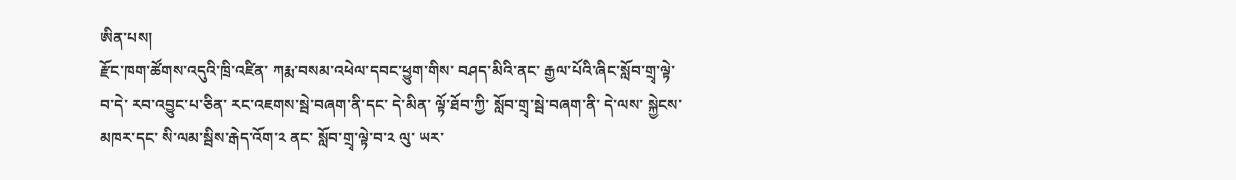ཨིན་པས།
རྫོང་ཁག་ཚོགས་འདུའི་ཁྲི་འཛིན་ ཀརྨ་བསམ་འཕེལ་དབང་ཕྱུག་གིས་ བཤད་མིའི་ནང་ རྒྱལ་པོའི་ཞིང་སློབ་གྲྭ་ལྟེ་བ་དེ་ རབ་འབྱུང་པ་ཅིན་ རང་འཇགས་སྦེ་བཞག་ནི་དང་ དེ་མིན་ ལྟོ་ཐོབ་ཀྱི་ སློབ་གྲྭ་སྦེ་བཞག་ནི་ དེ་ལས་ སྐྱེངས་མཁར་དང་ སི་ལམ་སྦིས་རྒེད་འོག་༢ ནང་ སློབ་གྲྭ་ལྟེ་བ་༢ ལུ་ ཡར་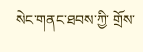སེང་གནང་ཐབས་ཀྱི་ གྲོས་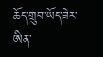ཆོད་གྲུབ་ཡོད་ཟེར་ ཨིན་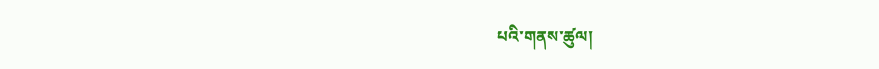པའི་གནས་ཚུལ།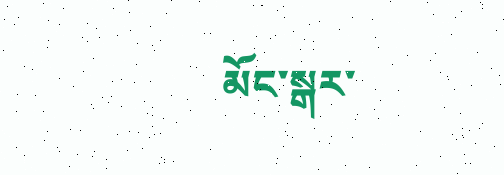མོང་སྒར་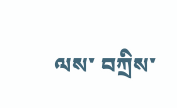ལས་ བཀྲིས་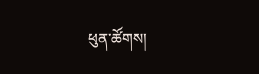ཕུན་ཚོགས།